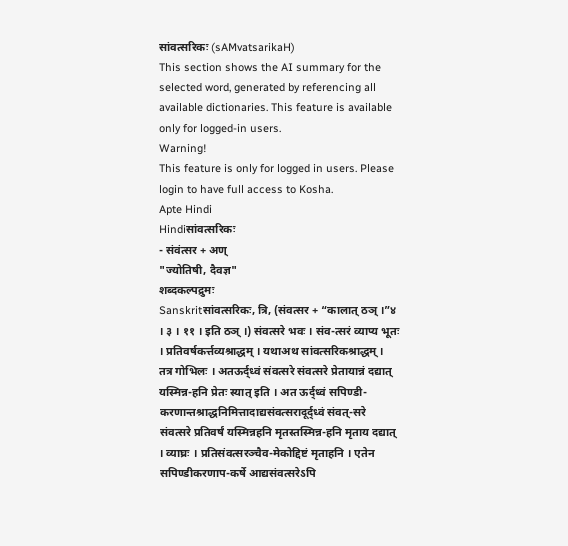सांवत्सरिकः (sAMvatsarikaH)
This section shows the AI summary for the selected word, generated by referencing all available dictionaries. This feature is available only for logged-in users.
Warning!
This feature is only for logged in users. Please login to have full access to Kosha.
Apte Hindi
Hindiसांवत्सरिकः
- संवंत्सर + अण्
"ज्योतिषी, दैवज्ञ"
शब्दकल्पद्रुमः
Sanskritसांवत्सरिकः, त्रि, (संवत्सर + “कालात् ठञ् ।”४ । ३ । ११ । इति ठञ् ।) संवत्सरे भवः । संव-त्सरं व्याप्य भूतः । प्रतिवर्षकर्त्तव्यश्राद्धम् । यथाअथ सांवत्सरिकश्राद्धम् । तत्र गोभिलः । अतऊर्द्ध्वं संवत्सरे संवत्सरे प्रेतायान्नं दद्यात् यस्मिन्न-हनि प्रेतः स्यात् इति । अत ऊर्द्ध्वं सपिण्डी-करणान्तश्राद्धनिमित्तादाद्यसंवत्सरादूर्द्ध्वं संवत्-सरे संवत्सरे प्रतिवर्षं यस्मिन्नहनि मृतस्तस्मिन्न-हनि मृताय दद्यात् । व्याघ्रः । प्रतिसंवत्सरञ्चैव-मेकोद्दिष्टं मृताहनि । एतेन सपिण्डीकरणाप-कर्षे आद्यसंवत्सरेऽपि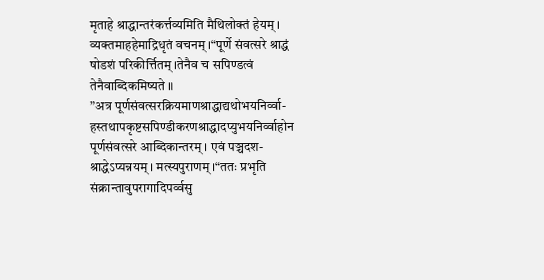मृताहे श्राद्धान्तरंकर्त्तव्यमिति मैथिलोक्तं हेयम् । व्यक्तमाहहेमाद्रिधृतं वचनम् ।“पूर्णे संवत्सरे श्राद्धं षोडशं परिकीर्त्तितम् ।तेनैव च सपिण्डत्वं तेनैवाब्दिकमिष्यते ॥
”अत्र पूर्णसंवत्सरक्रियमाणश्राद्धाद्यथोभयनिर्व्वा-हस्तथापकृष्टसपिण्डीकरणश्राद्धादप्युभयनिर्व्वाहोन पूर्णसंवत्सरे आब्दिकान्तरम् । एवं पञ्चदश-श्राद्धेऽप्यन्नयम् । मत्स्यपुराणम् ।“ततः प्रभृति संक्रान्तावुपरागादिपर्व्वसु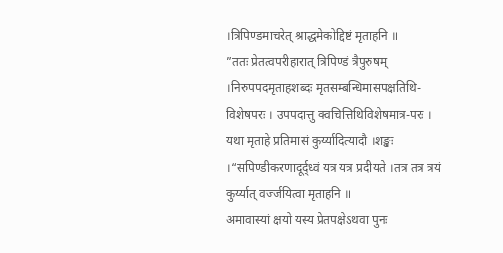।त्रिपिण्डमाचरेत् श्राद्धमेकोद्दिष्टं मृताहनि ॥
”ततः प्रेतत्वपरीहारात् त्रिपिण्डं त्रैपुरुषम् ।निरुपपदमृताहशब्दः मृतसम्बन्धिमासपक्षतिथि-विशेषपरः । उपपदात्तु क्वचित्तिथिविशेषमात्र-परः । यथा मृताहे प्रतिमासं कुर्य्यादित्यादौ ।शङ्खः ।“सपिण्डीकरणादूर्द्ध्वं यत्र यत्र प्रदीयते ।तत्र तत्र त्रयं कुर्य्यात् वर्ज्जयित्वा मृताहनि ॥
अमावास्यां क्षयो यस्य प्रेतपक्षेऽथवा पुनः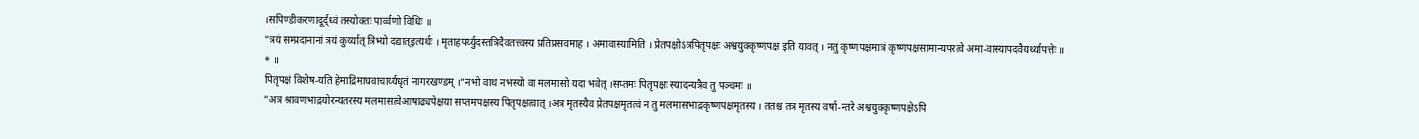।सपिण्डीकरणादूर्द्ध्वं तस्योक्तः पार्व्वणो विधिः ॥
”त्रयं सम्प्रदानानां त्रयं कुर्य्यात् त्रिभ्यो दद्यात्इत्यर्थः । मृताहपर्य्युदस्तत्रिदैवतत्त्वस्य प्रतिप्रसवमाह । अमावास्यामिति । प्रेतपक्षोऽत्रपितृपक्षः अश्वयुक्कृष्णपक्ष इति यावत् । नतु कृष्णपक्षमात्रं कृष्णपक्षसामान्यपरत्वे अमा-वास्यापदवैयर्थ्यापत्तेः ॥
* ॥
पितृपक्षं विशेष-यति हेमाद्रिमाघवाचार्य्यधृतं नागरखण्डम् ।“नभो वाथ नभस्यो वा मलमासो यदा भवेत् ।सप्तमः पितृपक्षः स्यादन्यत्रैव तु पञ्चमः ॥
”अत्र श्रावणभाद्रयोरन्यतरस्य मलमासत्वेआषाढ्यपेक्षया सप्तमपक्षस्य पितृपक्षत्वात् ।अत्र मृतस्यैव प्रेतपक्षमृतत्वं न तु मलमासभाद्रकृष्णपक्षमृतस्य । ततश्च तत्र मृतस्य वर्षा-न्तरे अश्वयुक्कृष्णपक्षेऽपि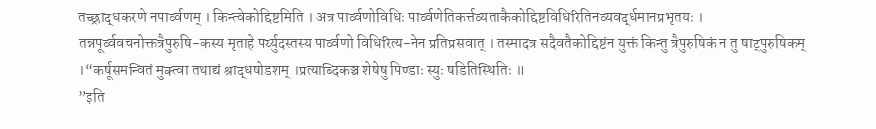तच्छ्राद्धकरणे नपार्व्वणम् । किन्त्वेकोद्दिष्टमिति । अत्र पार्व्वणोविधिः पार्व्वणेतिकर्त्तव्यताकैकोद्दिष्टविधिरितिनव्यवर्द्धमानप्रभृतयः । तन्नपूर्व्ववचनोक्तत्रैपुरुषि-कस्य मृताहे पर्य्युदस्तस्य पार्व्वणो विधिरित्य-नेन प्रतिप्रसवात् । तस्मादत्र सदैवतैकोद्दिष्टंन युक्तं किन्तु त्रैपुरुषिकं न तु षाट्पुरुषिकम् ।“कर्षूसमन्वितं मुक्त्वा तथाद्यं श्राद्धषोडशम् ।प्रत्याब्दिकञ्च शेषेषु पिण्डाः स्युः षडितिस्थितिः ॥
”इति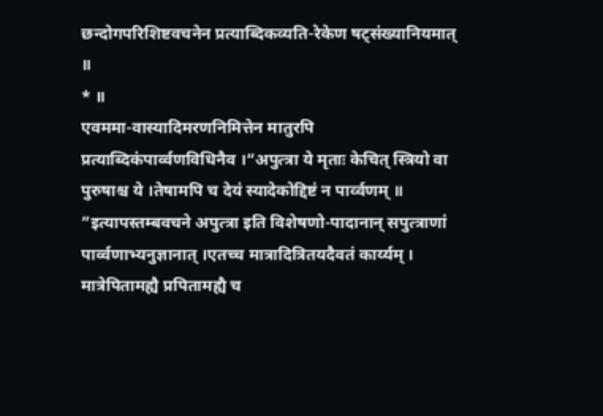छन्दोगपरिशिष्टवचनेन प्रत्याब्दिकव्यति-रेकेण षट्संख्यानियमात् ॥
* ॥
एवममा-वास्यादिमरणनिमित्तेन मातुरपि प्रत्याब्दिकंपार्व्वणविधिनैव ।“अपुत्त्रा ये मृताः केचित् स्त्रियो वा पुरुषाश्च ये ।तेषामपि च देयं स्यादेकोद्दिष्टं न पार्व्वणम् ॥
”इत्यापस्तम्बवचने अपुत्त्रा इति विशेषणो-पादानान् सपुत्त्राणां पार्व्वणाभ्यनुज्ञानात् ।एतच्च मात्रादित्रितयदैवतं कार्य्यम् । मात्रेपितामह्यै प्रपितामह्यै च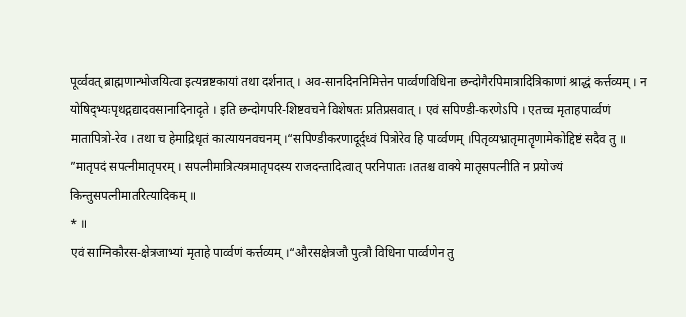पूर्व्ववत् ब्राह्मणान्भोजयित्वा इत्यन्नष्टकायां तथा दर्शनात् । अव-सानदिननिमित्तेन पार्व्वणविधिना छन्दोगैरपिमात्रादित्रिकाणां श्राद्धं कर्त्तव्यम् । न योषिद्भ्यःपृथद्गद्यादवसानादिनादृते । इति छन्दोगपरि-शिष्टवचने विशेषतः प्रतिप्रसवात् । एवं सपिण्डी-करणेऽपि । एतच्च मृताहपार्व्वणं मातापित्रो-रेव । तथा च हेमाद्रिधृतं कात्यायनवचनम् ।“सपिण्डीकरणादूर्द्ध्वं पित्रोरेव हि पार्व्वणम् ।पितृव्यभ्रातृमातॄणामेकोद्दिष्टं सदैव तु ॥
”मातृपदं सपत्नीमातृपरम् । सपत्नीमात्रित्यत्रमातृपदस्य राजदन्तादित्वात् परनिपातः ।ततश्च वाक्ये मातृसपत्नीति न प्रयोज्यं किन्तुसपत्नीमातरित्यादिकम् ॥
* ॥
एवं साग्निकौरस-क्षेत्रजाभ्यां मृताहे पार्व्वणं कर्त्तव्यम् ।“औरसक्षेत्रजौ पुत्त्रौ विधिना पार्व्वणेन तु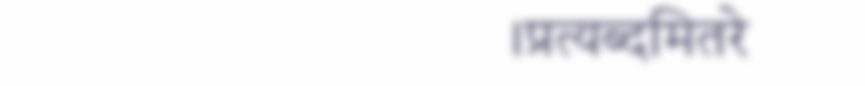।प्रत्यब्दमितरे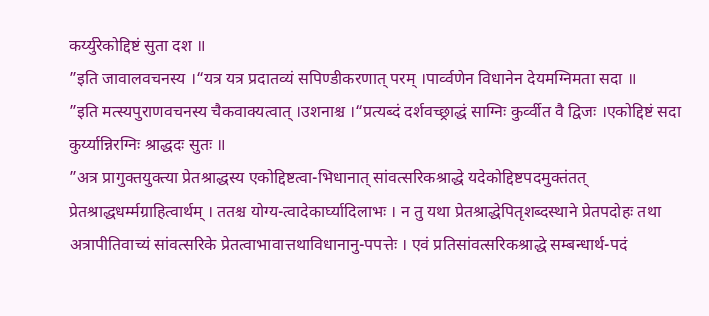कर्य्युरेकोद्दिष्टं सुता दश ॥
”इति जावालवचनस्य ।“यत्र यत्र प्रदातव्यं सपिण्डीकरणात् परम् ।पार्व्वणेन विधानेन देयमग्निमता सदा ॥
”इति मत्स्यपुराणवचनस्य चैकवाक्यत्वात् ।उशनाश्च ।“प्रत्यब्दं दर्शवच्छ्राद्धं साग्निः कुर्व्वीत वै द्विजः ।एकोद्दिष्टं सदा कुर्य्यान्निरग्निः श्राद्धदः सुतः ॥
”अत्र प्रागुक्तयुक्त्या प्रेतश्राद्धस्य एकोद्दिष्टत्वा-भिधानात् सांवत्सरिकश्राद्धे यदेकोद्दिष्टपदमुक्तंतत् प्रेतश्राद्धधर्म्मग्राहित्वार्थम् । ततश्च योग्य-त्वादेकार्घ्यादिलाभः । न तु यथा प्रेतश्राद्धेपितृशब्दस्थाने प्रेतपदोहः तथा अत्रापीतिवाच्यं सांवत्सरिके प्रेतत्वाभावात्तथाविधानानु-पपत्तेः । एवं प्रतिसांवत्सरिकश्राद्धे सम्बन्धार्थ-पदं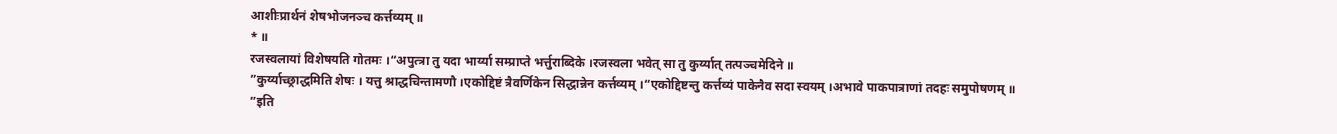आशीःप्रार्थनं शेषभोजनञ्च कर्त्तव्यम् ॥
* ॥
रजस्वलायां विशेषयति गोतमः ।“अपुत्त्रा तु यदा भार्य्या सम्प्राप्ते भर्त्तुराब्दिके ।रजस्वला भवेत् सा तु कुर्य्यात् तत्पञ्चमेदिने ॥
”कुर्य्याच्छ्राद्धमिति शेषः । यत्तु श्राद्धचिन्तामणौ ।एकोद्दिष्टं त्रैवर्णिकेन सिद्धान्नेन कर्त्तव्यम् ।“एकोद्दिष्टन्तु कर्त्तव्यं पाकेनैव सदा स्वयम् ।अभावे पाकपात्राणां तदहः समुपोषणम् ॥
”इति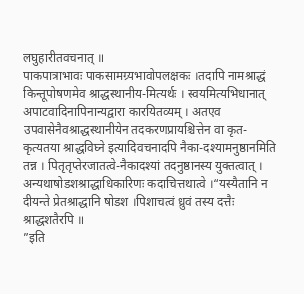लघुहारीतवचनात् ॥
पाकपात्राभावः पाकसामग्र्यभावोपलक्षकः ।तदापि नामश्राद्धं किन्तूपोषणमेव श्राद्धस्थानीय-मित्यर्थः । स्वयमित्यभिधानात् अपाटवादिनापिनान्यद्वारा कारयितव्यम् । अतएव उपवासेनैवश्राद्धस्थानीयेन तदकरणप्रायश्चित्तेन वा कृत-कृत्यतया श्राद्धविघ्ने इत्यादिवचनादपि नैका-दश्यामनुष्ठानमिति तन्न । पितृतृप्तेरजातत्वे-नैकादश्यां तदनुष्ठानस्य युक्तत्वात् । अन्यथाषोडशश्राद्धाधिकारिणः कदाचित्तथात्वे ।“यस्यैतानि न दीयन्ते प्रेतश्राद्धानि षोडश ।पिशाचत्वं ध्रुवं तस्य दत्तैः श्राद्धशतैरपि ॥
”इति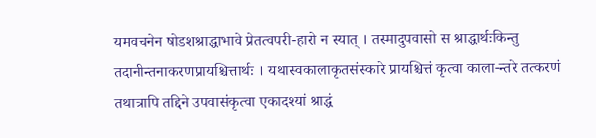यमवचनेन षोडशश्राद्धाभावे प्रेतत्वपरी-हारो न स्यात् । तस्मादुपवासो स श्राद्धार्थःकिन्तु तदानीन्तनाकरणप्रायश्चित्तार्थः । यथास्वकालाकृतसंस्कारे प्रायश्चित्तं कृत्वा काला-न्तरे तत्करणं तथात्रापि तद्दिने उपवासंकृत्वा एकादश्यां श्राद्धं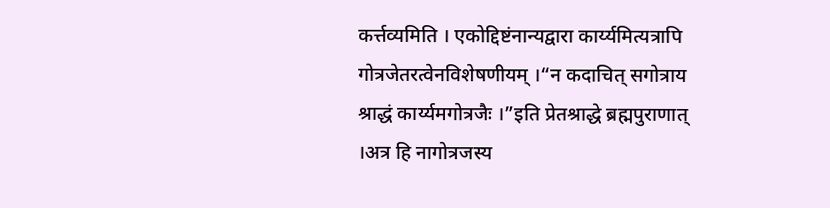कर्त्तव्यमिति । एकोद्दिष्टंनान्यद्वारा कार्य्यमित्यत्रापि गोत्रजेतरत्वेनविशेषणीयम् ।“न कदाचित् सगोत्राय श्राद्धं कार्य्यमगोत्रजैः ।”इति प्रेतश्राद्धे ब्रह्मपुराणात् ।अत्र हि नागोत्रजस्य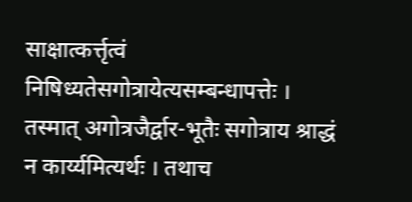साक्षात्कर्त्तृत्वं निषिध्यतेसगोत्रायेत्यसम्बन्धापत्तेः । तस्मात् अगोत्रजैर्द्वार-भूतैः सगोत्राय श्राद्धं न कार्य्यमित्यर्थः । तथाच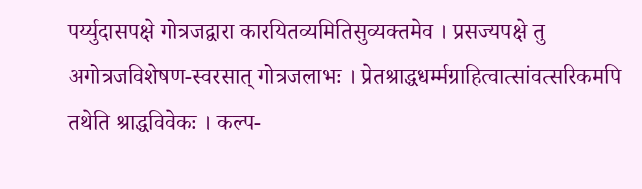पर्य्युदासपक्षे गोत्रजद्वारा कारयितव्यमितिसुव्यक्तमेव । प्रसज्यपक्षे तु अगोत्रजविशेषण-स्वरसात् गोत्रजलाभः । प्रेतश्राद्धधर्म्मग्राहित्वात्सांवत्सरिकमपि तथेति श्राद्धविवेकः । कल्प-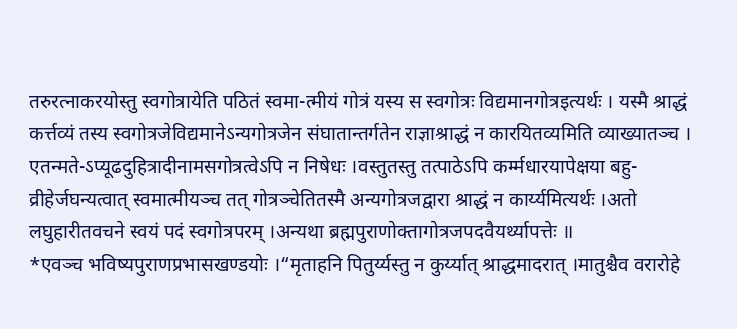तरुरत्नाकरयोस्तु स्वगोत्रायेति पठितं स्वमा-त्मीयं गोत्रं यस्य स स्वगोत्रः विद्यमानगोत्रइत्यर्थः । यस्मै श्राद्धं कर्त्तव्यं तस्य स्वगोत्रजेविद्यमानेऽन्यगोत्रजेन संघातान्तर्गतेन राज्ञाश्राद्धं न कारयितव्यमिति व्याख्यातञ्च । एतन्मते-ऽप्यूढदुहित्रादीनामसगोत्रत्वेऽपि न निषेधः ।वस्तुतस्तु तत्पाठेऽपि कर्म्मधारयापेक्षया बहु-व्रीहेर्जघन्यत्वात् स्वमात्मीयञ्च तत् गोत्रञ्चेतितस्मै अन्यगोत्रजद्वारा श्राद्धं न कार्य्यमित्यर्थः ।अतो लघुहारीतवचने स्वयं पदं स्वगोत्रपरम् ।अन्यथा ब्रह्मपुराणोक्तागोत्रजपदवैयर्थ्यापत्तेः ॥
*एवञ्च भविष्यपुराणप्रभासखण्डयोः ।“मृताहनि पितुर्य्यस्तु न कुर्य्यात् श्राद्धमादरात् ।मातुश्चैव वरारोहे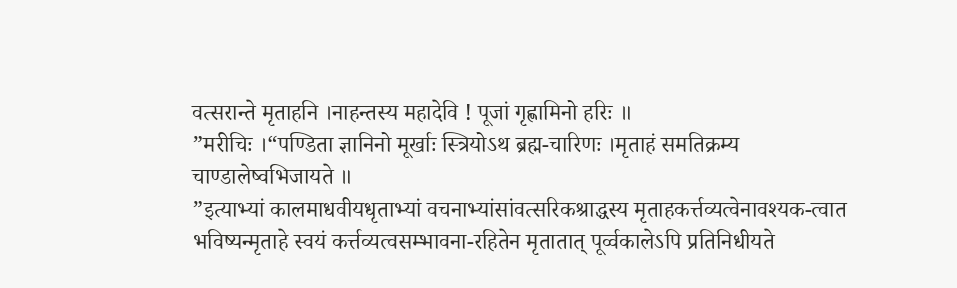वत्सरान्ते मृताहनि ।नाहन्तस्य महादेवि ! पूजां गृह्णामिनो हरिः ॥
”मरीचिः ।“पण्डिता ज्ञानिनो मूर्खाः स्त्रियोऽथ ब्रह्म-चारिणः ।मृताहं समतिक्रम्य चाण्डालेष्वभिजायते ॥
”इत्याभ्यां कालमाधवीयधृताभ्यां वचनाभ्यांसांवत्सरिकश्राद्धस्य मृताहकर्त्तव्यत्वेनावश्यक-त्वात भविष्यन्मृताहे स्वयं कर्त्तव्यत्वसम्भावना-रहितेन मृतातात् पूर्व्वकालेऽपि प्रतिनिधीयते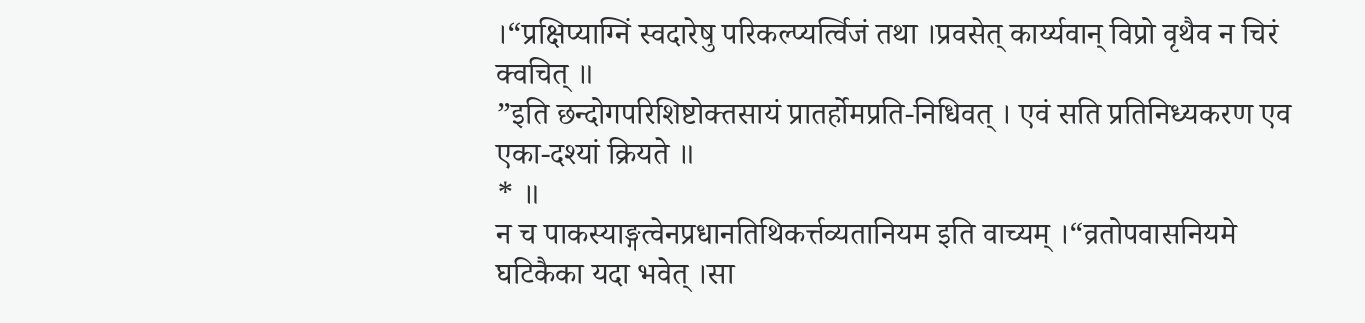।“प्रक्षिप्याग्निं स्वदारेषु परिकल्प्यर्त्विजं तथा ।प्रवसेत् कार्य्यवान् विप्रो वृथैव न चिरं क्वचित् ॥
”इति छन्दोगपरिशिष्टोक्तसायं प्रातर्होमप्रति-निधिवत् । एवं सति प्रतिनिध्यकरण एव एका-दश्यां क्रियते ॥
* ॥
न च पाकस्याङ्गत्वेनप्रधानतिथिकर्त्तव्यतानियम इति वाच्यम् ।“व्रतोपवासनियमे घटिकैका यदा भवेत् ।सा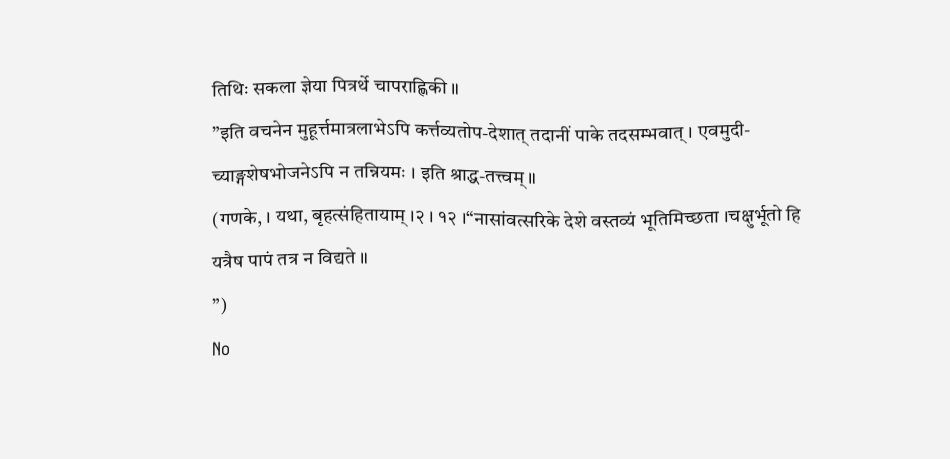तिथिः सकला ज्ञेया पित्रर्थे चापराह्णिकी ॥
”इति वचनेन मुहूर्त्तमात्रलाभेऽपि कर्त्तव्यतोप-देशात् तदानीं पाके तदसम्भवात् । एवमुदी-च्याङ्गशेषभोजनेऽपि न तन्नियमः । इति श्राद्ध-तत्त्वम् ॥
(गणके, । यथा, बृहत्संहितायाम् ।२ । १२ ।“नासांवत्सरिके देशे वस्तव्यं भूतिमिच्छता ।चक्षुर्भूतो हि यत्रैष पापं तत्र न विद्यते ॥
”)
No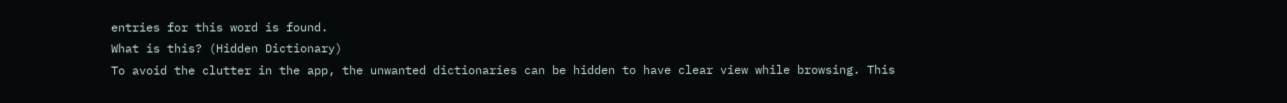entries for this word is found.
What is this? (Hidden Dictionary)
To avoid the clutter in the app, the unwanted dictionaries can be hidden to have clear view while browsing. This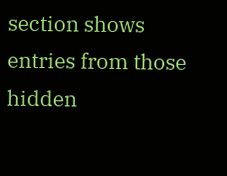section shows entries from those hidden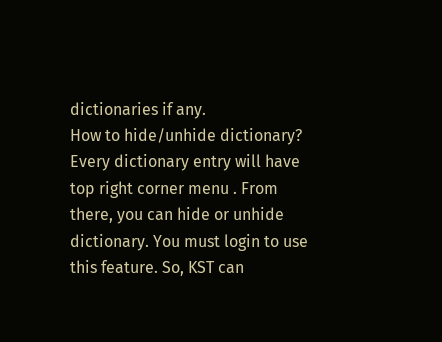dictionaries if any.
How to hide/unhide dictionary?
Every dictionary entry will have top right corner menu . From there, you can hide or unhide dictionary. You must login to use this feature. So, KST can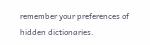remember your preferences of hidden dictionaries.